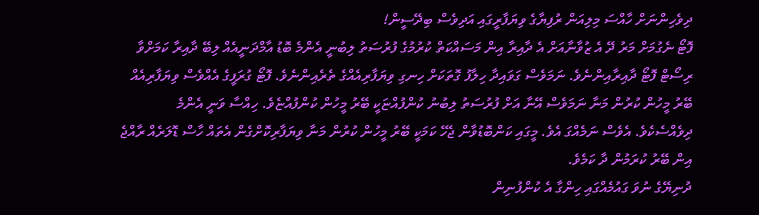ދިވެހިންނަށް ހާއްސަ މިލިއަން ރުފިޔާގެ ވިޔަފާރީގައި އަދިވެސް ބިދޭސީން!
ފޮޓޯ ނެގުމަށް މަރު ދޭ އެ ޒުވާނާއަށް އެ ދާއިރާ އިން މަސައްކަތް ކުރުމުގެ ފުރުސަތު ލިބުނީ އެންމެ ބޮޑު އާމްދަނީއެއް ލިބޭ ދާއިރާ ކަމަށްވާ ރިސޯޓް ފޮޓޯ ދާއިރާއިންނެވެ. ނަމަވެސް ގަވައިދާ ހިލާފު ގޮތަކަށް ހިނގި ވިޔަފާރިއެއްގެ ތެރެއިންނެވެ. ފޮޓޯ ގުރަފީގެ އެއްވެސް ވިޔަފާރިއެއް ބޭރު މީހުން ކުރުން މަނާ ނަމަވެސް އޭނާ އަށް ފުރުސަތު ލިބުނު ކުންފުއްޏަކީ ބޭރު މީހުން ކުންފުއްޏެވެ. ހިއްސާ ވަނީ އެންމެ ދިވެއްސެކެވެ. އެވެސް ނަމެއްގަ އެވެ. މީގައި ކަންބޮޑުވާން ޖެހޭ ކަމަކީ ބޭރު މީހުން ކުރުން މަނާ ވިޔަފާރިކޮށްގެން އެތައް ހާސް ޑޮލަރެއް ރާއްޖެ އިން ބޭރު ކުރަމުން ދާ ކަމެވެ.
ދުނިޔޭގެ ނުވަ ގައުމެއްގައި ހިންގާ އެ ކުންފުނިން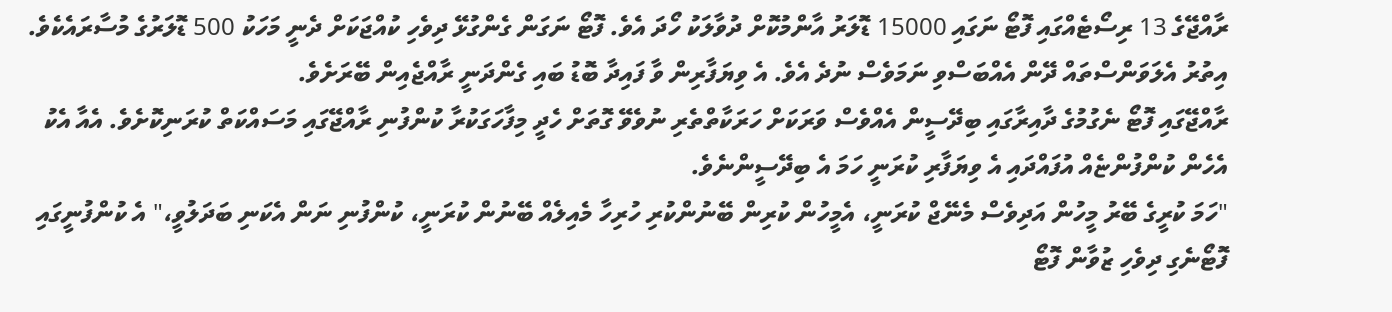ރާއްޖޭގެ 13 ރިސޯޓެއްގައި ފޮޓޯ ނަގައި 15000 ޑޮލަރު އާންމުކޮށް ދުވާލަކު ހޯދަ އެވެ. ފޮޓޯ ނަގަން ގެންގުޅޭ ދިވެހި ކުއްޖަކަށް ދެނީ މަހަކު 500 ޑޮލަރުގެ މުސާރައެކެވެ. އިތުރު އެލަވަންސްތައް ދޭން އެއްބަސްވި ނަމަވެސް ނުދެ އެވެ. އެ ވިޔަފާރިން ވާ ފައިދާ ބޮޑު ބައި ގެންދަނީ ރާއްޖެއިން ބޭރަށެވެ.
ރާއްޖޭގައި ފޮޓޯ ނެގުމުގެ ދާއިރާގައި ބިދޭސީން އެއްވެސް ވަރަކަށް ހަރަކާތްތެރި ނުވެވޭ ގޮތަށް ހެދީ މިފާހަގަކުރާ ކުންފުނި ރާއްޖޭގައި މަސައްކަތް ކުރަނިކޮށެވެ. އެއާ އެކު އެހެން ކުންފުންޏެއް އުފައްދައި އެ ވިޔަފާރި ކުރަނީ ހަމަ އެ ބިދޭސީންނެވެ.
"ހަމަ ކުރީގެ ބޭރު މީހުން އަދިވެސް މެނޭޖް ކުރަނީ، އެމީހުން ކުރިން ބޭނުންކުރި ހުރިހާ މެއިލެއް ބޭނުން ކުރަނީ، ކުންފުނި ނަން އެކަނި ބަދަލުވީ،" އެ ކުންފުނީގައި ފޮޓޯނެގި ދިވެހި ޒުވާން ފޮޓޯ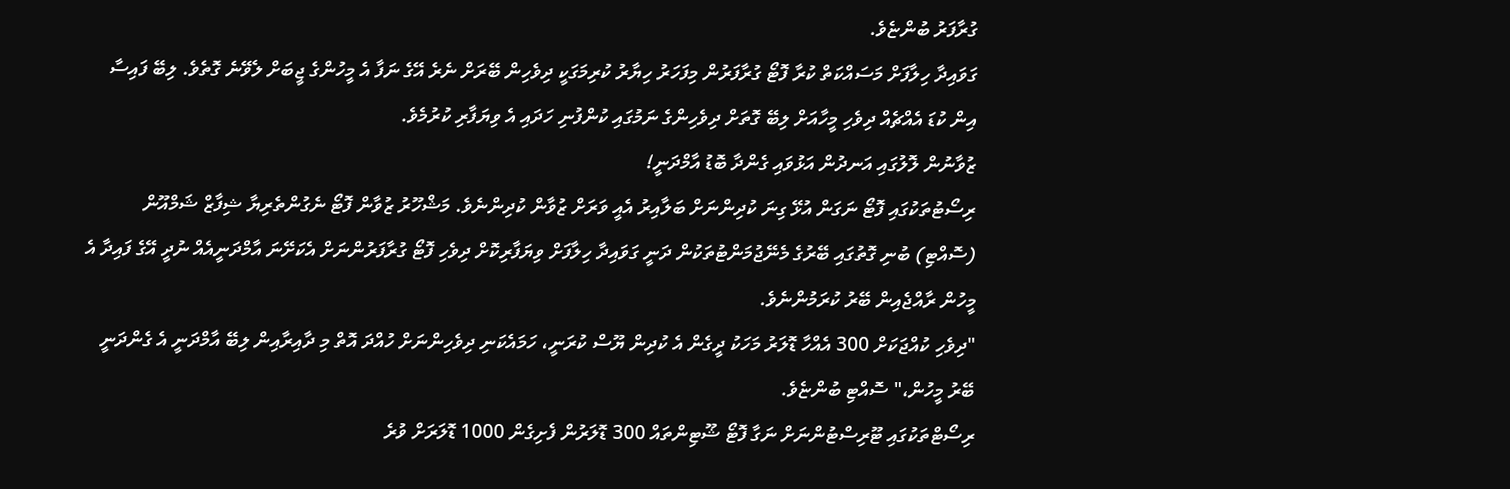ގުރާފަރު ބުންޏެވެ.
ގަވައިދާ ހިލާފަށް މަސައްކަތް ކުރާ ފޮޓޯ ގުރާފަރުން މިފަހަރު ހިޔާރު ކުރިމަގަކީ ދިވެހިން ބޭރަށް ނެރެ އޭގެ ނަފާ އެ މީހުންގެ ޖީބަށް ލެވޭނެ ގޮތެވެ. ލިބޭ ފައިސާ އިން ކުޑަ އެއްޗެއް ދިވެހި މީހާއަށް ލިބޭ ގޮތަށް ދިވެހިންގެ ނަމުގައި ކުންފުނި ހަދައި އެ ވިޔަފާރި ކުރުމެވެ.
ޒުވާނުން ލޮލުގައި އަނދުން އަޅުވައި ގެންދާ ބޮޑު އާމްދަނީ!
ރިސޯޓުތަކުގައި ފޮޓޯ ނަގަން އުޅޭ ގިނަ ކުދިންނަށް ބަލާއިރު އެއީ ވަރަށް ޒުވާން ކުދިންނެވެ. މަޝްހޫރު ޒުވާން ފޮޓޯ ނެގުންތެރިޔާ ޝިފާޒް ޝަމްއޫން (ސޮއްޓި) ބުނި ގޮތުގައި ބޭރުގެ މެނޭޖުމަންޓުތަކުން ދަނީ ގަވައިދާ ހިލާފަށް ވިޔަފާރިކޮށް ދިވެހި ފޮޓޯ ގުރާފަރުންނަށް އެކަށޭނަ އާމްދަނީއެއް ނުދީ އޭގެ ފައިދާ އެ މީހުން ރާއްޖެއިން ބޭރު ކުރަމުންނެވެ.
"ދިވެހި ކުއްޖަކަށް 300 އެއްހާ ޑޮލަރު މަހަކު ދީގެން އެ ކުދިން ޔޫސް ކުރަނީ، ހަމައެކަނި ދިވެހިންނަށް ހުއްދަ އޮތް މި ދާއިރާއިން ލިބޭ އާމްދަނީ އެ ގެންދަނީ ބޭރު މީހުން،" ސޮއްޓި ބުންޏެވެ.
ރިސޯޓްތަކުގައި ޓޫރިސްޓުންނަށް ނަގާ ފޮޓޯ ޝޫޓިންތައް 300 ޑޮލަރުން ފެށިގެން 1000 ޑޮލަރަށް ވުރެ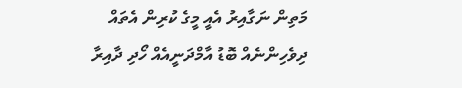މަތިން ނަގާއިރު އެއީ މީގެ ކުރިން އެތައް ދިވެހިންނެއް ބޮޑު އާމްދަނީއެއް ހޯދި ދާއިރާ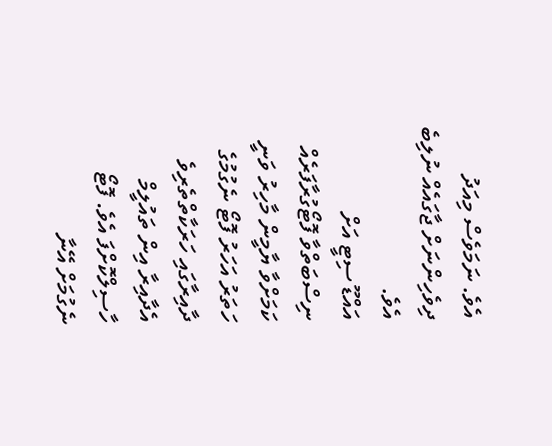އެވެ. ނަމަވެސް މިއަދު ދިވެހިންނަށް ޖާގައެއް ނުލިބެ އެވެ.
އައްޑޫ ސިޓީ އަށް ނިސްބަތްވާ ފޮޓޯގުރާފަރެއް ކަމަށްވާ ޔާމީން މާހިރު ވަނީ ހަތަރު އަހަރު ފޮޓޯ ނެގުމުގެ ދާއިރާގައި ހަރަކާތްތެރިވެ އެދާއިރާ އިން ތައުލީމް ހާސިލްކޮށްފަ އެވެ. ފޮޓޯ ނެގުމަށް އޭނާ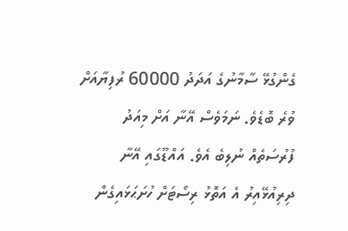ގެންގުޅޭ ސާމާނުގެ އަދަދު 60000 ރުފިޔާއަށް ވުރެ ބޮޑެވެ. ނަމަވެސް އޭނާ އަށް މިއަދު ފުރުސަތެއް ނުލިބެ އެވެ. އައްޑޫގައި އޭނާ ދިރިއުޅޭއިރު އެ އަތޮޅު ރިސޯޓަށް ހުށަޙަޅައިގެން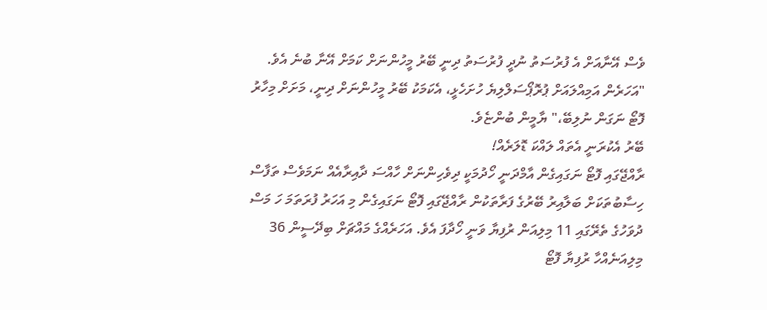ވެސް އޭނާއަށް އެ ފުރުސަތު ނުދީ ފުރުސަތު ދިނީ ބޭރު މީހުންނަށް ކަމަށް އޭނާ ބުނެ އެވެ.
"އަހަރެން އަމިއްލައަށް ޕުރޮޕޯސަލްލިޔެ ހުށަހެޅީ، އެކަމަކު ބޭރު މީހުންނަށް ދިނީ، މަށަށް މިހާރު ފޮޓޯ ނަގަން ނުލިބޭ،" ޔާމީން ބުންޏެވެ.
ބޭރު އެކުރަނީ އެތައް ލައްކަ ޑޮލަރެއް!
ރާއްޖޭގައި ފޮޓޯ ނަގައިގެން އާމްދަނީ ހޯދުމަކީ ދިވެހިންނަށް ހާއްސަ ދާއިރާއެއް ނަމަވެސް ތަފާސް ހިސާބުތަކަށް ބަލާއިރު ބޭރުގެ ފަރާތަކުން ރާއްޖޭގައި ފޮޓޯ ނަގައިގެން މި އަހަރު ފުރަތަމަ ހަ މަސް ދުވަހުގެ ތެރޭގައި 11 މިލިއަން ރުފިޔާ ވަނީ ހޯދާފަ އެވެ. އަހަރެއްގެ މައްޗަށް ބިދޭސީން 36 މިލިއަނެއްހާ ރުފިޔާ ފޮޓޯ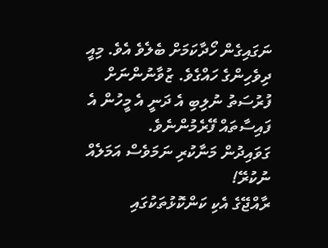ނަގައިގެން ހޯދާކަމަށް ބެލެވެ އެވެ. މިއީ ދިވެހިންގެ ހައްގެވެ. ޒުވާނުންނަށް ފުރުސަތު ނުލިބި އެ ދަނީ އެ މީހުން އެ ފައިސާތައް ފޭރެމުންނެވެ.
ގަވައިދުން މަނާކުރި ނަމަވެސް އަމަލެއް ނުކުރޭ!
ރާއްޖޭގެ އެކި ކަންކޮޅުތަކުގައި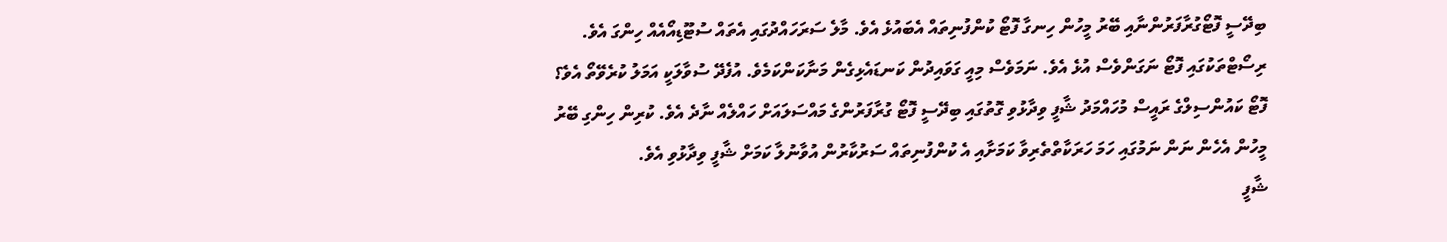ބިދޭސީ ފޮޓޯގުރާފަރުންނާއި ބޭރު މީހުން ހިނގާ ފޮޓޯ ކުންފުނިތައް އެބައުޅެ އެވެ. މާލެ ސަރަހައްދުގައި އެތައް ސުޓޫޑިއޯއެއް ހިންގަ އެވެ. ރިސޯޓްތަކުގައި ފޮޓޯ ނަގަންވެސް އުޅެ އެވެ. ނަމަވެސް މިއީ ގަވައިދުން ކަނޑައެޅިގެން މަނާކަންކަމެވެ. އުފެދޭ ސުވާލަކީ އަމަލު ކުރެވޭތޯ އެވެ؟
ފޮޓޯ ކައުންސިލްގެ ރައީސް މުހައްމަދު ޝާފީ ވިދާޅުވި ގޮތުގައި ބިދޭސީ ފޮޓޯ ގުރާފަރުންގެ މައްސަލައަށް ހައްލެއް ނާދެ އެވެ. ކުރިން ހިންގި ބޭރު މީހުން އެހެން ނަން ނަމުގައި ހަމަ ހަރަކާތްތެރިވާ ކަމަށާއި އެ ކުންފުނިތައް ސަރުކާރުން އުވާނުލާ ކަމަށް ޝާފީ ވިދާޅުވި އެވެ.
ޝާފީ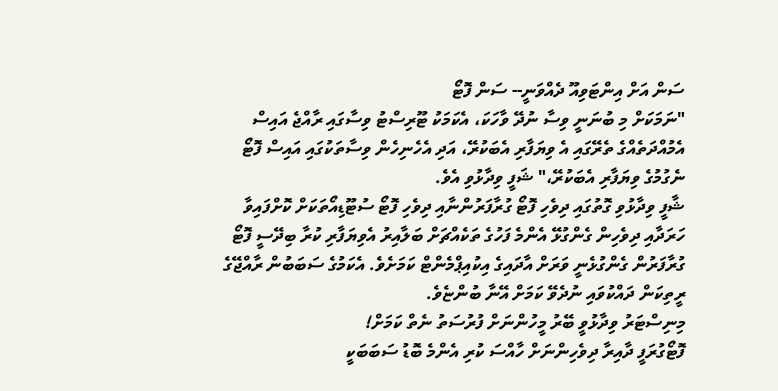ސަން އަށް އިންޓަވިއޫ ދެއްވަނީ-- ސަން ފޮޓޯ
"ނަމަކަށް މި ބުނަނީ ވިސާ ނުދޭ ވާހަކަ، އެކަމަކު ޓޫރިސްޓު ވިސާގައި ރާއްޖެ އައިސް އެމުއްދަތެއްގެ ތެރޭގައި އެ ވިޔަފާރި އެބަކުރޭ، އަދި އެހެނިހެން ވިސާތަކުގައި އައިސް ފޮޓޯ ނެގުމުގެ ވިޔަފާރި އެބަކުރޭ،" ޝަފީ ވިދާޅުވި އެވެ.
ޝާފީ ވިދާޅުވި ގޮތުގައި ދިވެހި ފޮޓޯ ގުރާފަރުންނާއި ދިވެހި ފޮޓޯ ސުޓޫޑިއޯތަކަށް ކޮށްފައިވާ ހަރަދާއި ދިވެހިން ގެންގުޅޭ އެންމެ ފަހުގެ ތަކެއްޗަށް ބަލާއިރު އެވިޔަފާރި ކުރާ ބިދޭސީ ފޮޓޯ ގުރާފަރުން ގެންގުޅެނީ ވަރަށް އާދައިގެ އިކުއިޕްމެންޓް ކަމަށެވެ. އެކަމުގެ ސަބަބުން ރާއްޖޭގެ ރީތިކަން ދައްކުވައި ނުދެވޭ ކަމަށް އޭނާ ބުންޏެވެ.
މިނިސްޓަރު ވިދާޅުވީ ބޭރު މީހުންނަށް ފުރުސަތު ނެތް ކަމަށް!
ފޮޓޯގުރަފީ ދާއިރާ ދިވެހިންނަށް ހާއްސަ ކުރި އެންމެ ބޮޑު ސަބަބަކީ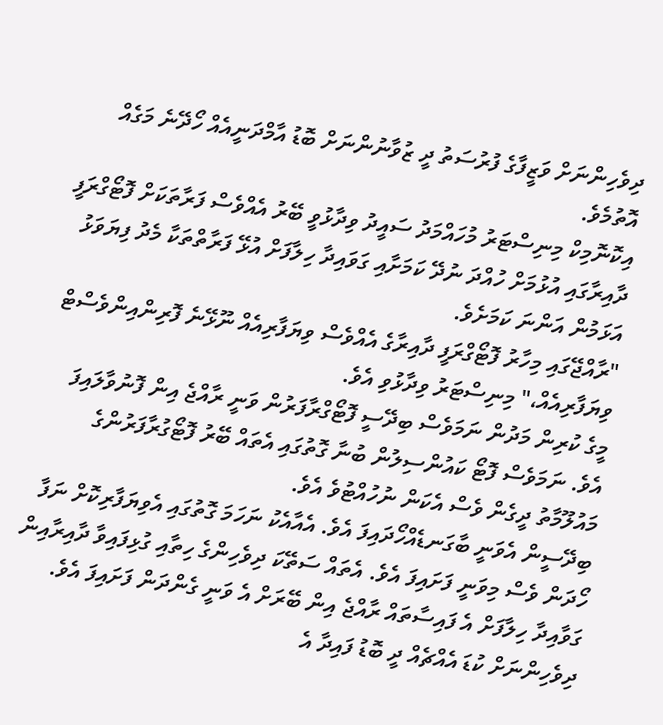ދިވެހިންނަށް ވަޒީފާގެ ފުރުސަތު ދީ ޒުވާނުންނަށް ބޮޑު އާމްދަނީއެއް ހޯދޭނެ މަގެއް އޮތުމެވެ.
އިކޮނޮމިކް މިނިސްޓަރު މުހައްމަދު ސައީދު ވިދާޅުވީ ބޭރު އެއްވެސް ފަރާތަކަށް ފޮޓޯގްރަފީ ދާއިރާގައި އުޅުމަށް ހުއްދަ ނުދޭ ކަމަށާއި ގަވައިދާ ހިލާފަށް އުޅޭ ފަރާތްތަކާ މެދު ފިޔަވަޅު އަޅަމުން އަންނަ ކަމަށެވެ.
"ރާއްޖޭގައި މިހާރު ފޮޓޯގްރަފީ ދާއިރާގެ އެއްވެސް ވިޔަފާރިއެއް ނޫޅޭނެ ފޮރިންއިންވެސްޓް ވިޔަފާރިއެއް،" މިނިސްޓަރު ވިދާޅުވި އެވެ.
މީގެ ކުރިން މަދުން ނަމަވެސް ބިދޭސީ ފޮޓޯގްރާފަރުން ވަނީ ރާއްޖެ އިން ފޮނުވާލައިފަ އެވެ. ނަމަވެސް ފޮޓޯ ކައުންސިލުން ބުނާ ގޮތުގައި އެތައް ބޭރު ފޮޓޯގުރާފަރުންގެ މައުލޫމާތު ދީގެން ވެސް އެކަން ނުހުއްޓުވެ އެވެ.
ބިދޭސީން އެވަނީ ބާގަނޑެއްހޯދައިފަ އެވެ. އެއާއެކު ނަހަމަ ގޮތުގައި އެވިޔަފާރިކޮށް ނަފާ ހޯދަން ވެސް މިވަނީ ފަށައިފަ އެވެ. އެތައް ސަތޭކަ ދިވެހިންގެ ހިތާއި ގުޅިފައިވާ ދާއިރާއިން ގަވާއިދާ ހިލާފަށް އެ ފައިސާތައް ރާއްޖެ އިން ބޭރަށް އެ ވަނީ ގެންދަން ފަށައިފަ އެވެ. ދިވެހިންނަށް ކުޑަ އެއްޗެއް ދީ ބޮޑު ފައިދާ އެ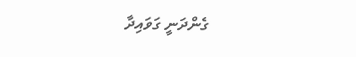ގެންދަނީ ގަވައިދާ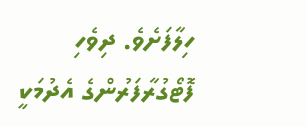ހިލާފަށެވެ. ދިވެހި ފޮޓޯގުރާފަރުންގެ އެދުމަކީ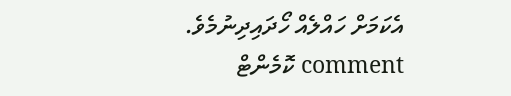އެކަމަށް ހައްލެއް ހޯދައިދިނުމެވެ.
comment ކޮމެންޓް